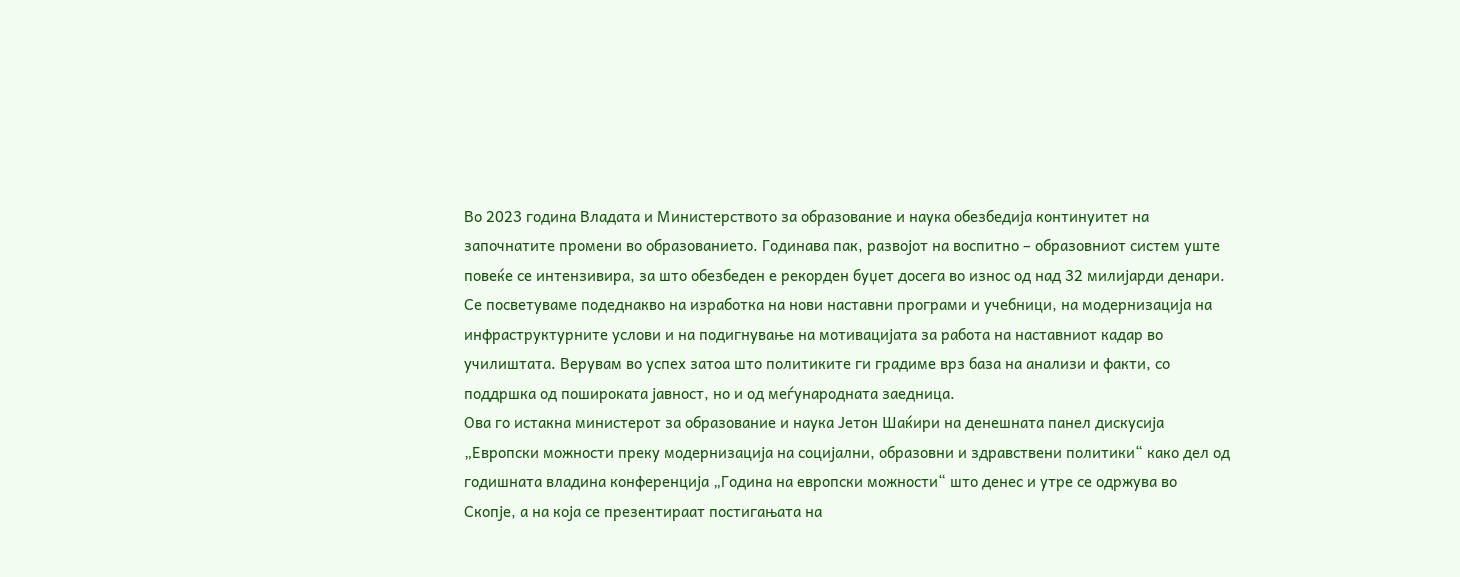Во 2023 година Владата и Министерството за образование и наука обезбедија континуитет на започнатите промени во образованието. Годинава пак, развојот на воспитно – образовниот систем уште повеќе се интензивира, за што обезбеден е рекорден буџет досега во износ од над 32 милијарди денари. Се посветуваме подеднакво на изработка на нови наставни програми и учебници, на модернизација на инфраструктурните услови и на подигнување на мотивацијата за работа на наставниот кадар во училиштата. Верувам во успех затоа што политиките ги градиме врз база на анализи и факти, со поддршка од пошироката јавност, но и од меѓународната заедница.
Ова го истакна министерот за образование и наука Јетон Шаќири на денешната панел дискусија „Европски можности преку модернизација на социјални, образовни и здравствени политики“ како дел од годишната владина конференција „Година на европски можности“ што денес и утре се одржува во Скопје, а на која се презентираат постигањата на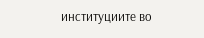институциите во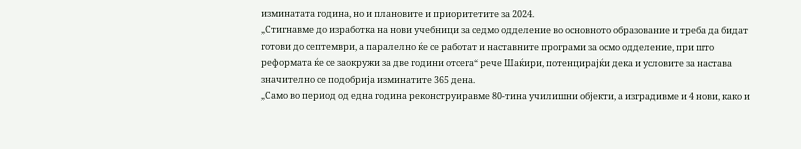изминатата година, но и плановите и приоритетите за 2024.
„Стигнавме до изработка на нови учебници за седмо одделение во основното образование и треба да бидат готови до септември, а паралелно ќе се работат и наставните програми за осмо одделение, при што реформата ќе се заокружи за две години отсега“ рече Шаќири, потенцирајќи дека и условите за настава значително се подобрија изминатите 365 дена.
„Само во период од една година реконструиравме 80-тина училишни објекти, а изградивме и 4 нови, како и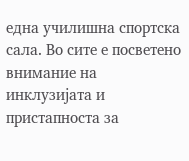една училишна спортска сала. Во сите е посветено внимание на инклузијата и пристапноста за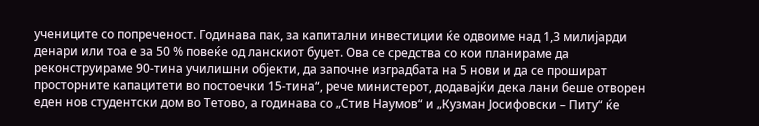учениците со попреченост. Годинава пак, за капитални инвестиции ќе одвоиме над 1,3 милијарди денари или тоа е за 50 % повеќе од ланскиот буџет. Ова се средства со кои планираме да реконструираме 90-тина училишни објекти, да започне изградбата на 5 нови и да се прошират просторните капацитети во постоечки 15-тина“, рече министерот, додавајќи дека лани беше отворен еден нов студентски дом во Тетово, а годинава со „Стив Наумов“ и „Кузман Јосифовски – Питу“ ќе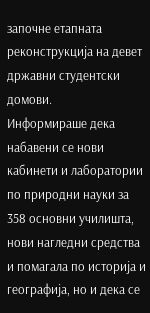започне етапната реконструкција на девет државни студентски домови.
Информираше дека набавени се нови кабинети и лаборатории по природни науки за 358 основни училишта, нови нагледни средства и помагала по историја и географија, но и дека се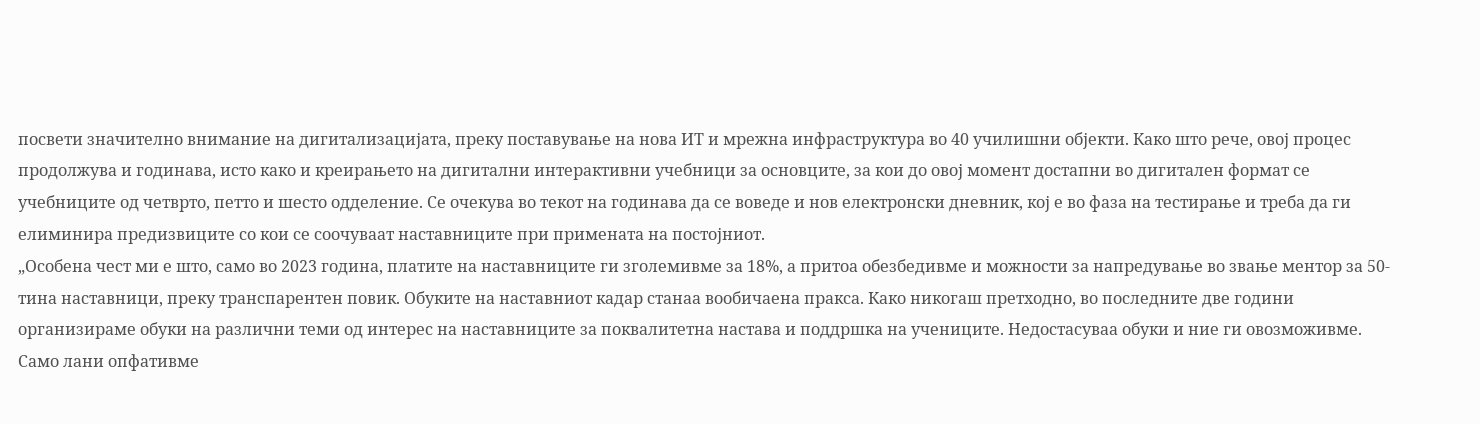посвети значително внимание на дигитализацијата, преку поставување на нова ИТ и мрежна инфраструктура во 40 училишни објекти. Како што рече, овој процес продолжува и годинава, исто како и креирањето на дигитални интерактивни учебници за основците, за кои до овој момент достапни во дигитален формат се учебниците од четврто, петто и шесто одделение. Се очекува во текот на годинава да се воведе и нов електронски дневник, кој е во фаза на тестирање и треба да ги елиминира предизвиците со кои се соочуваат наставниците при примената на постојниот.
„Особена чест ми е што, само во 2023 година, платите на наставниците ги зголемивме за 18%, а притоа обезбедивме и можности за напредување во звање ментор за 50-тина наставници, преку транспарентен повик. Обуките на наставниот кадар станаа вообичаена пракса. Како никогаш претходно, во последните две години организираме обуки на различни теми од интерес на наставниците за поквалитетна настава и поддршка на учениците. Недостасуваа обуки и ние ги овозможивме. Само лани опфативме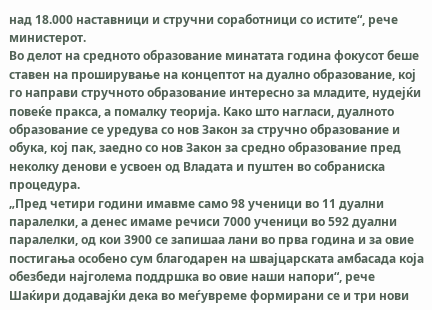над 18.000 наставници и стручни соработници со истите“, рече министерот.
Во делот на средното образование минатата година фокусот беше ставен на проширување на концептот на дуално образование, кој го направи стручното образование интересно за младите, нудејќи повеќе пракса, а помалку теорија. Како што нагласи, дуалното образование се уредува со нов Закон за стручно образование и обука, кој пак, заедно со нов Закон за средно образование пред неколку денови е усвоен од Владата и пуштен во собраниска процедура.
„Пред четири години имавме само 98 ученици во 11 дуални паралелки, а денес имаме речиси 7000 ученици во 592 дуални паралелки, од кои 3900 се запишаа лани во прва година и за овие постигања особено сум благодарен на швајцарската амбасада која обезбеди најголема поддршка во овие наши напори“, рече Шаќири додавајќи дека во меѓувреме формирани се и три нови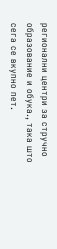регионални центри за стручно образование и обука., така што сега се вкупно пет.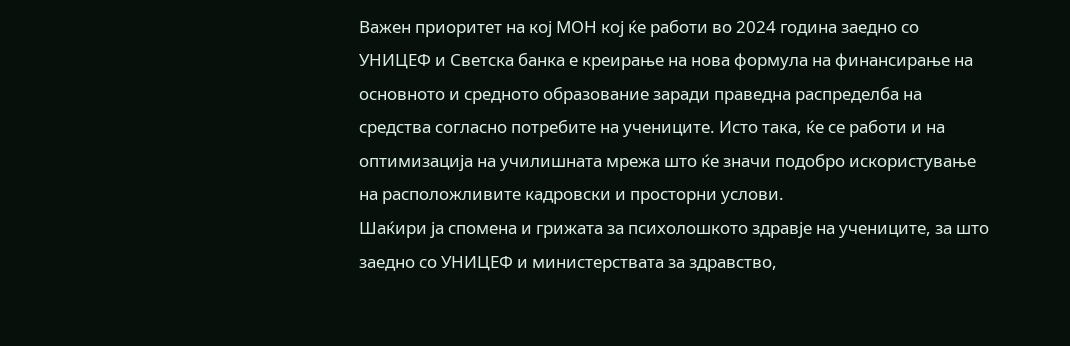Важен приоритет на кој МОН кој ќе работи во 2024 година заедно со УНИЦЕФ и Светска банка е креирање на нова формула на финансирање на основното и средното образование заради праведна распределба на средства согласно потребите на учениците. Исто така, ќе се работи и на оптимизација на училишната мрежа што ќе значи подобро искористување на расположливите кадровски и просторни услови.
Шаќири ја спомена и грижата за психолошкото здравје на учениците, за што заедно со УНИЦЕФ и министерствата за здравство,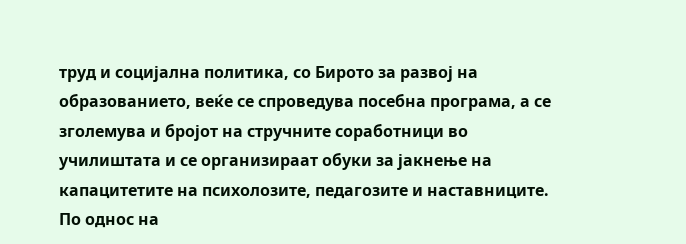труд и социјална политика, со Бирото за развој на образованието, веќе се спроведува посебна програма, а се зголемува и бројот на стручните соработници во училиштата и се организираат обуки за јакнење на капацитетите на психолозите, педагозите и наставниците.
По однос на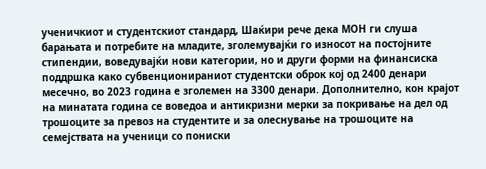ученичкиот и студентскиот стандард, Шаќири рече дека МОН ги слуша барањата и потребите на младите, зголемувајќи го износот на постојните стипендии, воведувајќи нови категории, но и други форми на финансиска поддршка како субвенционираниот студентски оброк кој од 2400 денари месечно, во 2023 година е зголемен на 3300 денари. Дополнително, кон крајот на минатата година се воведоа и антикризни мерки за покривање на дел од трошоците за превоз на студентите и за олеснување на трошоците на семејствата на ученици со пониски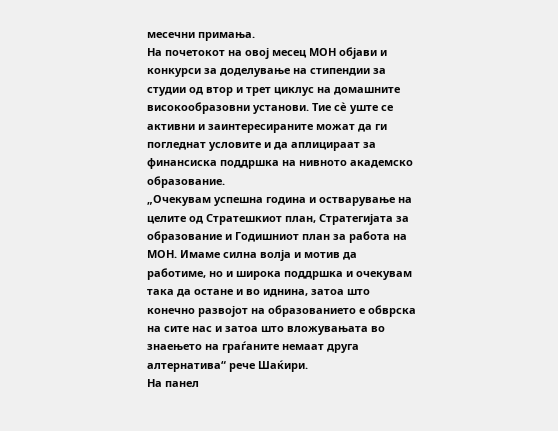месечни примања.
На почетокот на овој месец МОН објави и конкурси за доделување на стипендии за студии од втор и трет циклус на домашните високообразовни установи. Тие сè уште се активни и заинтересираните можат да ги погледнат условите и да аплицираат за финансиска поддршка на нивното академско образование.
„Очекувам успешна година и остварување на целите од Стратешкиот план, Стратегијата за образование и Годишниот план за работа на МОН. Имаме силна волја и мотив да работиме, но и широка поддршка и очекувам така да остане и во иднина, затоа што конечно развојот на образованието е обврска на сите нас и затоа што вложувањата во знаењето на граѓаните немаат друга алтернатива“ рече Шаќири.
На панел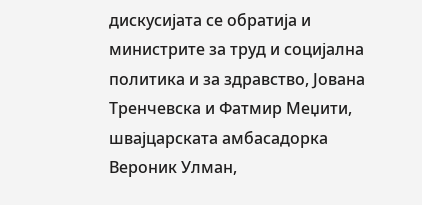дискусијата се обратија и министрите за труд и социјална политика и за здравство, Јована Тренчевска и Фатмир Меџити, швајцарската амбасадорка Вероник Улман,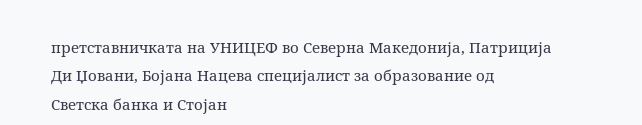претставничката на УНИЦЕФ во Северна Македонија, Патриција Ди Џовани, Бојана Нацева специјалист за образование од Светска банка и Стојан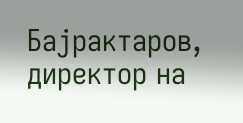Бајрактаров, директор на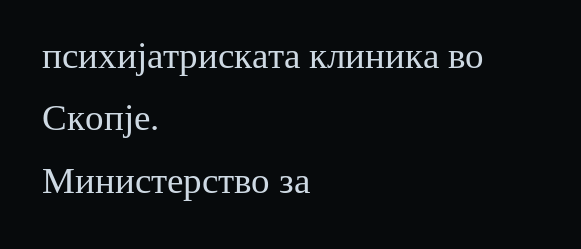психијатриската клиника во Скопје.
Министерство за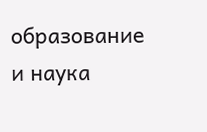образование и наука